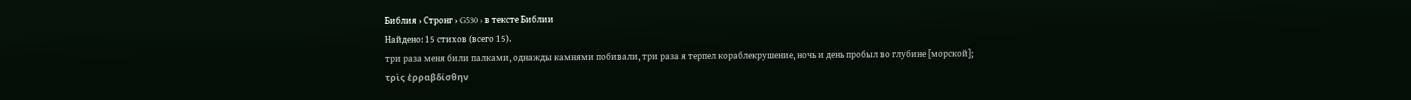Библия › Стронг › G530 › в тексте Библии
Найдено: 15 стихов (всего 15).
три раза меня били палками, однажды камнями побивали, три раза я терпел кораблекрушение, ночь и день пробыл во глубине [морской];
τρὶς ἐρραβδίσθην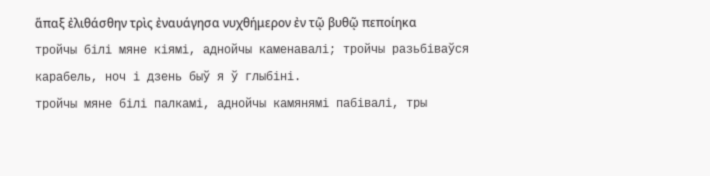ἅπαξ ἐλιθάσθην τρὶς ἐναυάγησα νυχθήμερον ἐν τῷ βυθῷ πεποίηκα
тройчы білі мяне кіямі, аднойчы каменавалі; тройчы разьбіваўся карабель, ноч і дзень быў я ў глыбіні.
тройчы мяне білі палкамі, аднойчы камянямі пабівалі, тры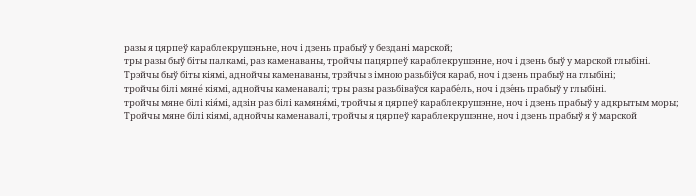разы я цярпеў караблекрушэньне, ноч і дзень прабыў у бездані марской;
тры разы быў біты палкамі, раз каменаваны, тройчы пацярпеў караблекрушэнне, ноч і дзень быў у марской глыбіні.
Трэйчы быў біты кіямі, аднойчы каменаваны, трэйчы з імною разьбіўся караб, ноч і дзень прабыў на глыбіні;
тройчы білі мяне́ кіямі, аднойчы каменавалі; тры разы разьбіваўся карабе́ль, ноч і дзе́нь прабыў у глыбіні.
тройчы мяне білі кія́мі, адзін раз білі камяня́мі, тройчы я цярпеў караблекрушэнне, ноч і дзень прабыў у адкрытым моры;
Тройчы мяне білі кіямі, аднойчы каменавалі, тройчы я цярпеў караблекрушэнне, ноч і дзень прабыў я ў марской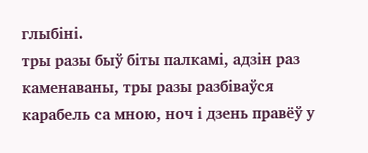глыбіні.
тры разы быў біты палкамі, адзін раз каменаваны, тры разы разбіваўся карабель са мною, ноч і дзень правёў у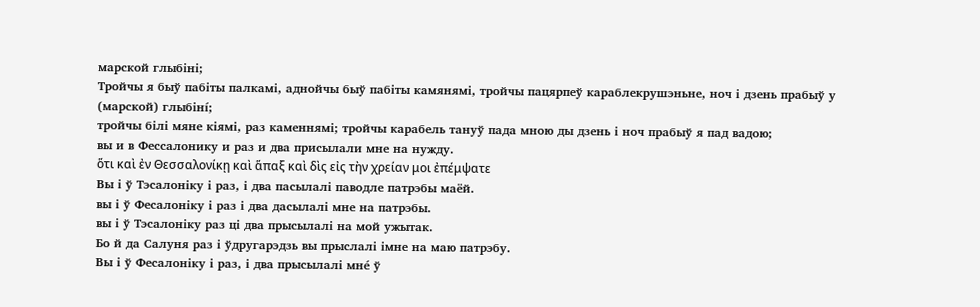марской глыбіні;
Тройчы я быў пабіты палкамі, аднойчы быў пабіты камянямі, тройчы пацярпеў караблекрушэньне, ноч і дзень прабыў у (марской) глыбінí;
тройчы білі мяне кіямі, раз каменнямі; тройчы карабель тануў пада мною ды дзень і ноч прабыў я пад вадою;
вы и в Фессалонику и раз и два присылали мне на нужду.
ὅτι καὶ ἐν Θεσσαλονίκῃ καὶ ἅπαξ καὶ δὶς εἰς τὴν χρείαν μοι ἐπέμψατε
Вы і ў Тэсалоніку і раз, і два пасылалі паводле патрэбы маёй.
вы і ў Фесалоніку і раз і два дасылалі мне на патрэбы.
вы і ў Тэсалоніку раз ці два прысылалі на мой ужытак.
Бо й да Салуня раз і ўдругарэдзь вы прыслалі імне на маю патрэбу.
Вы і ў Фесалоніку і раз, і два прысылалі мне́ ў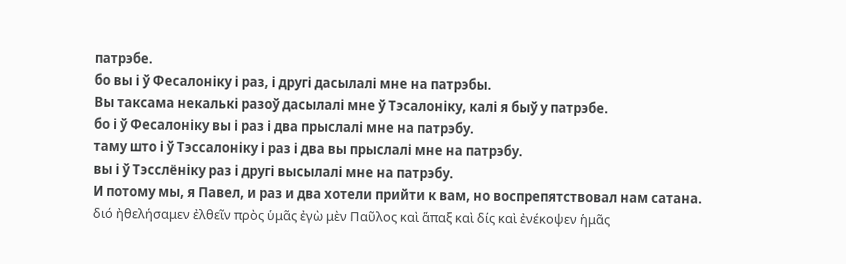патрэбе.
бо вы і ў Фесалоніку і раз, і другі дасылалі мне на патрэбы.
Вы таксама некалькі разоў дасылалі мне ў Тэсалоніку, калі я быў у патрэбе.
бо і ў Фесалоніку вы і раз і два прыслалі мне на патрэбу.
таму што і ў Тэссалоніку і раз і два вы прыслалі мне на патрэбу.
вы і ў Тэсслёніку раз і другі высылалі мне на патрэбу.
И потому мы, я Павел, и раз и два хотели прийти к вам, но воспрепятствовал нам сатана.
διό ἠθελήσαμεν ἐλθεῖν πρὸς ὑμᾶς ἐγὼ μὲν Παῦλος καὶ ἅπαξ καὶ δίς καὶ ἐνέκοψεν ἡμᾶς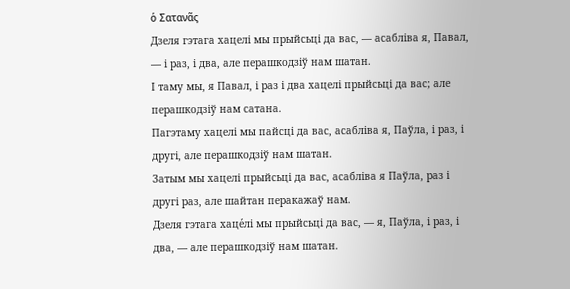ὁ Σατανᾶς
Дзеля гэтага хацелі мы прыйсьці да вас, — асабліва я, Павал, — і раз, і два, але перашкодзіў нам шатан.
І таму мы, я Павал, і раз і два хацелі прыйсьці да вас; але перашкодзіў нам сатана.
Пагэтаму хацелі мы пайсці да вас, асабліва я, Паўла, і раз, і другі, але перашкодзіў нам шатан.
Затым мы хацелі прыйсьці да вас, асабліва я Паўла, раз і другі раз, але шайтан перакажаў нам.
Дзеля гэтага хаце́лі мы прыйсьці да вас, — я, Паўла, і раз, і два, — але перашкодзіў нам шатан.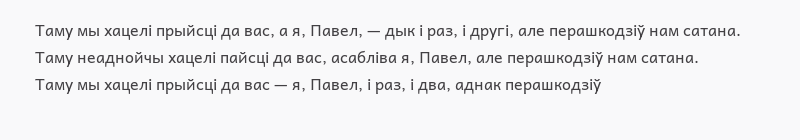Таму мы хацелі прыйсці да вас, а я, Павел, — дык і раз, і другі, але перашкодзіў нам сатана.
Таму неаднойчы хацелі пайсці да вас, асабліва я, Павел, але перашкодзіў нам сатана.
Таму мы хацелі прыйсці да вас — я, Павел, і раз, і два, аднак перашкодзіў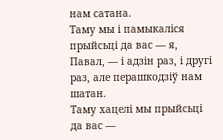нам сатана.
Таму мы і памыкаліся прыйсьці да вас — я, Павал, — і адзін раз, і другі раз, але перашкодзіў нам шатан.
Таму хацелі мы прыйсьці да вас —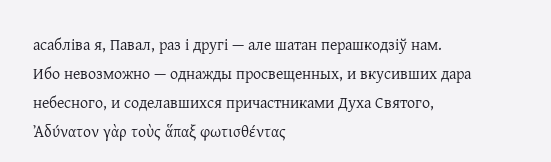асабліва я, Павал, раз і другі — але шатан перашкодзіў нам.
Ибо невозможно — однажды просвещенных, и вкусивших дара небесного, и соделавшихся причастниками Духа Святого,
Ἀδύνατον γὰρ τοὺς ἅπαξ φωτισθέντας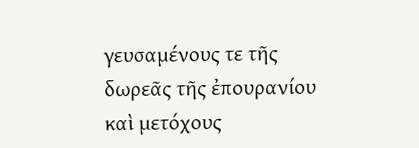γευσαμένους τε τῆς δωρεᾶς τῆς ἐπουρανίου καὶ μετόχους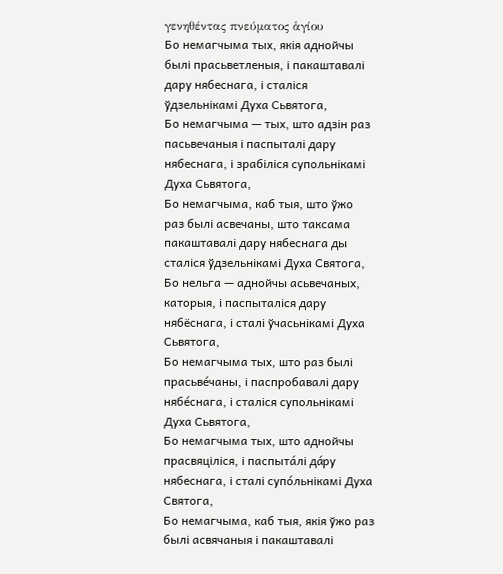γενηθέντας πνεύματος ἁγίου
Бо немагчыма тых, якія аднойчы былі прасьветленыя, і пакаштавалі дару нябеснага, і сталіся ўдзельнікамі Духа Сьвятога,
Бо немагчыма — тых, што адзін раз пасьвечаныя і паспыталі дару нябеснага, і зрабіліся супольнікамі Духа Сьвятога,
Бо немагчыма, каб тыя, што ўжо раз былі асвечаны, што таксама пакаштавалі дару нябеснага ды сталіся ўдзельнікамі Духа Святога,
Бо нельга — аднойчы асьвечаных, каторыя, і паспыталіся дару нябёснага, і сталі ўчасьнікамі Духа Сьвятога,
Бо немагчыма тых, што раз былі прасьве́чаны, і паспробавалі дару нябе́снага, і сталіся супольнікамі Духа Сьвятога,
Бо немагчыма тых, што аднойчы прасвяціліся, і паспыта́лі да́ру нябеснага, і сталі супо́льнікамі Духа Святога,
Бо немагчыма, каб тыя, якія ўжо раз былі асвячаныя і пакаштавалі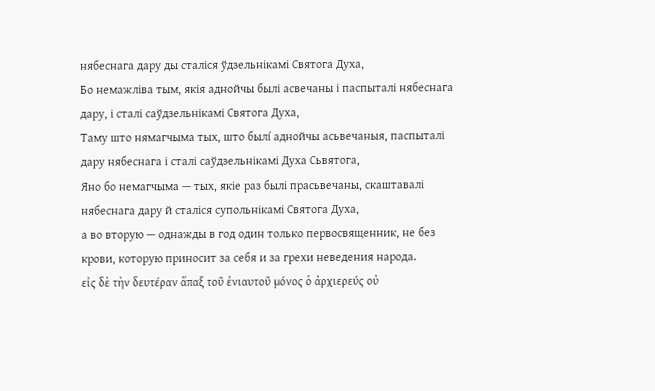нябеснага дару ды сталіся ўдзельнікамі Святога Духа,
Бо немажліва тым, якія аднойчы былі асвечаны і паспыталі нябеснага дару, і сталі саўдзельнікамі Святога Духа,
Таму што нямагчыма тых, што былí аднойчы асьвечаныя, паспыталі дару нябеснага і сталі саўдзельнікамі Духа Сьвятога,
Яно бо немагчыма — тых, якіе раз былі прасьвечаны, скаштавалі нябеснага дару й сталіся супольнікамі Святога Духа,
а во вторую — однажды в год один только первосвященник, не без крови, которую приносит за себя и за грехи неведения народа.
εἰς δὲ τὴν δευτέραν ἅπαξ τοῦ ἐνιαυτοῦ μόνος ὁ ἀρχιερεύς οὐ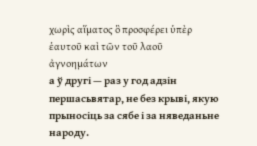χωρὶς αἵματος ὃ προσφέρει ὑπὲρ ἑαυτοῦ καὶ τῶν τοῦ λαοῦ ἀγνοημάτων
а ў другі — раз у год адзін першасьвятар, не без крыві, якую прыносіць за сябе і за няведаньне народу.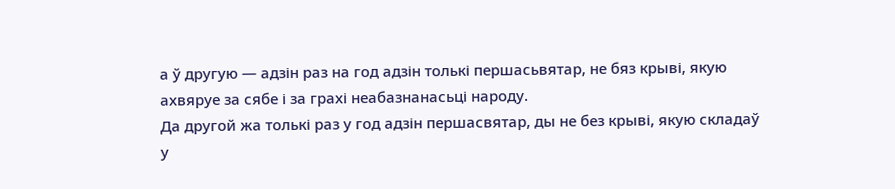а ў другую — адзін раз на год адзін толькі першасьвятар, не бяз крыві, якую ахвяруе за сябе і за грахі неабазнанасьці народу.
Да другой жа толькі раз у год адзін першасвятар, ды не без крыві, якую складаў у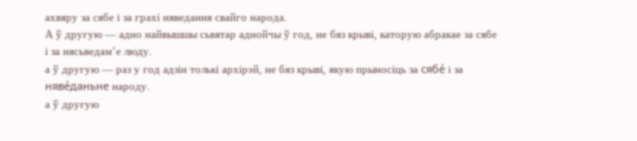ахвяру за сябе і за грахі няведання свайго народа.
А ў другую — адно найвышшы сьвятар аднойчы ў год, не бяз крыві, каторую абракае за сябе і за нясьведам’е люду.
а ў другую — раз у год адзін толькі архірэй, не бяз крыві, якую прыносіць за сябе́ і за няве́даньне народу.
а ў другую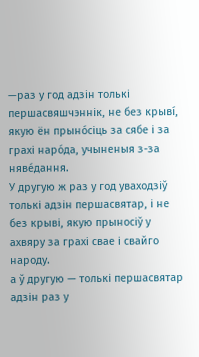—раз у год адзін толькі першасвяшчэннік, не без крывí, якую ён прыно́сіць за сябе і за грахі наро́да, учыненыя з-за няве́дання.
У другую ж раз у год уваходзіў толькі адзін першасвятар, і не без крыві, якую прыносіў у ахвяру за грахі свае і свайго народу.
а ў другую — толькі першасвятар адзін раз у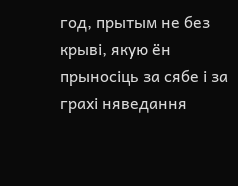год, прытым не без крыві, якую ён прыносіць за сябе і за грахі няведання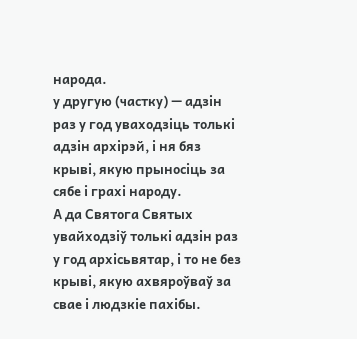народа.
у другую (частку) — адзін раз у год уваходзіць толькі адзін архірэй, і ня бяз крыві, якую прыносіць за сябе і грахі народу.
А да Святога Святых увайходзіў толькі адзін раз у год архісьвятар, і то не без крыві, якую ахвяроўваў за свае і людзкіе пахібы.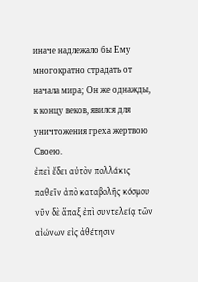иначе надлежало бы Ему многократно страдать от начала мира; Он же однажды, к концу веков, явился для уничтожения греха жертвою Своею.
ἐπεὶ ἔδει αὐτὸν πολλάκις παθεῖν ἀπὸ καταβολῆς κόσμου νῦν δὲ ἅπαξ ἐπὶ συντελείᾳ τῶν αἰώνων εἰς ἀθέτησιν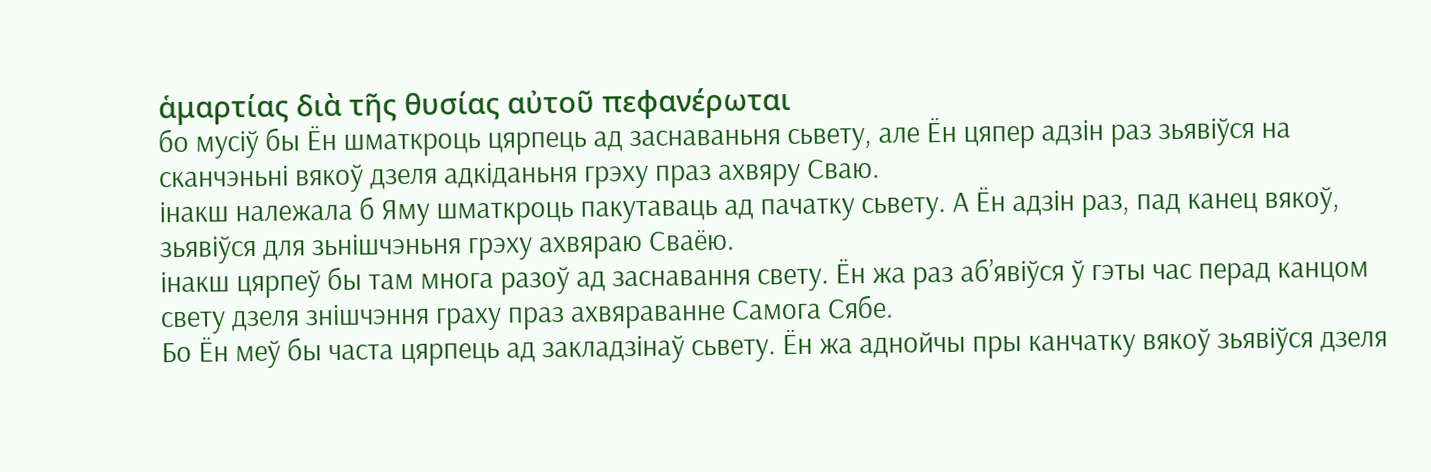ἁμαρτίας διὰ τῆς θυσίας αὐτοῦ πεφανέρωται
бо мусіў бы Ён шматкроць цярпець ад заснаваньня сьвету, але Ён цяпер адзін раз зьявіўся на сканчэньні вякоў дзеля адкіданьня грэху праз ахвяру Сваю.
інакш належала б Яму шматкроць пакутаваць ад пачатку сьвету. А Ён адзін раз, пад канец вякоў, зьявіўся для зьнішчэньня грэху ахвяраю Сваёю.
інакш цярпеў бы там многа разоў ад заснавання свету. Ён жа раз аб’явіўся ў гэты час перад канцом свету дзеля знішчэння граху праз ахвяраванне Самога Сябе.
Бо Ён меў бы часта цярпець ад закладзінаў сьвету. Ён жа аднойчы пры канчатку вякоў зьявіўся дзеля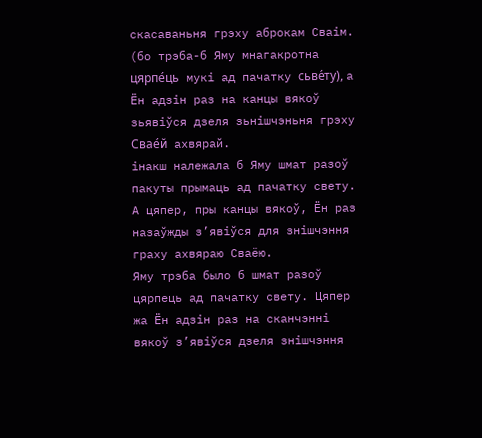скасаваньня грэху аброкам Сваім.
(бо трэба-б Яму мнагакротна цярпе́ць мукі ад пачатку сьве́ту), а Ён адзін раз на канцы вякоў зьявіўся дзеля зьнішчэньня грэху Свае́й ахвярай.
інакш належала б Яму шмат разоў пакуты прымаць ад пачатку свету. А цяпер, пры канцы вякоў, Ён раз назаўжды з’явіўся для знішчэння граху ахвяраю Сваёю.
Яму трэба было б шмат разоў цярпець ад пачатку свету. Цяпер жа Ён адзін раз на сканчэнні вякоў з’явіўся дзеля знішчэння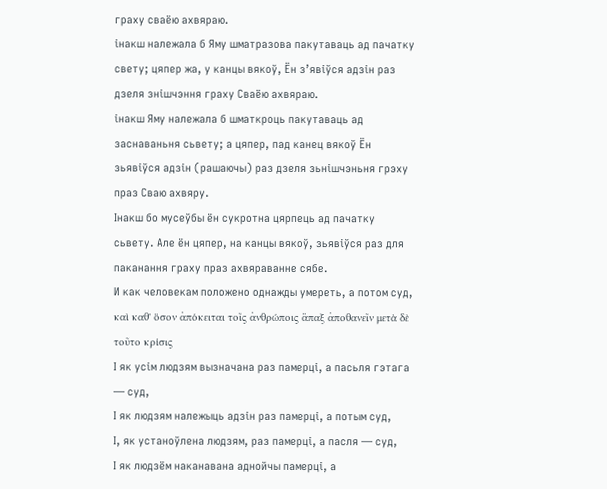граху сваёю ахвяраю.
інакш належала б Яму шматразова пакутаваць ад пачатку свету; цяпер жа, у канцы вякоў, Ён з’явіўся адзін раз дзеля знішчэння граху Сваёю ахвяраю.
інакш Яму належала б шматкроць пакутаваць ад заснаваньня сьвету; а цяпер, пад канец вякоў Ён зьявіўся адзін (рашаючы) раз дзеля зьнішчэньня грэху праз Сваю ахвяру.
Інакш бо мусеўбы ён сукротна цярпець ад пачатку сьвету. Але ён цяпер, на канцы вякоў, зьявіўся раз для паканання граху праз ахвяраванне сябе.
И как человекам положено однажды умереть, а потом суд,
καὶ καθ' ὅσον ἀπόκειται τοῖς ἀνθρώποις ἅπαξ ἀποθανεῖν μετὰ δὲ τοῦτο κρίσις
І як усім людзям вызначана раз памерці, а пасьля гэтага — суд,
І як людзям належыць адзін раз памерці, а потым суд,
І, як устаноўлена людзям, раз памерці, а пасля — суд,
І як людзём наканавана аднойчы памерці, а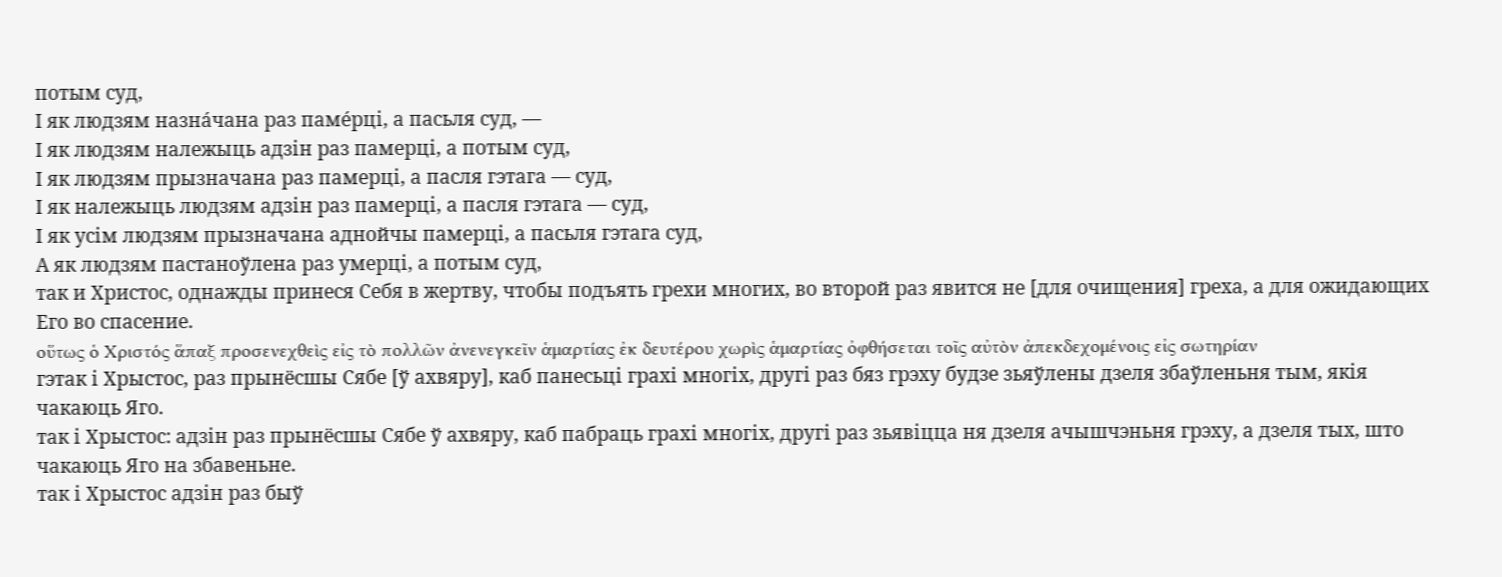потым суд,
І як людзям назна́чана раз паме́рці, а пасьля суд, —
І як людзям належыць адзін раз памерці, а потым суд,
І як людзям прызначана раз памерці, а пасля гэтага — суд,
І як належыць людзям адзін раз памерці, а пасля гэтага — суд,
І як усім людзям прызначана аднойчы памерці, а пасьля гэтага суд,
А як людзям пастаноўлена раз умерці, а потым суд,
так и Христос, однажды принеся Себя в жертву, чтобы подъять грехи многих, во второй раз явится не [для очищения] греха, а для ожидающих Его во спасение.
οὕτως ὁ Χριστός ἅπαξ προσενεχθεὶς εἰς τὸ πολλῶν ἀνενεγκεῖν ἁμαρτίας ἐκ δευτέρου χωρὶς ἁμαρτίας ὀφθήσεται τοῖς αὐτὸν ἀπεκδεχομένοις εἰς σωτηρίαν
гэтак і Хрыстос, раз прынёсшы Сябе [ў ахвяру], каб панесьці грахі многіх, другі раз бяз грэху будзе зьяўлены дзеля збаўленьня тым, якія чакаюць Яго.
так і Хрыстос: адзін раз прынёсшы Сябе ў ахвяру, каб пабраць грахі многіх, другі раз зьявіцца ня дзеля ачышчэньня грэху, а дзеля тых, што чакаюць Яго на збавеньне.
так і Хрыстос адзін раз быў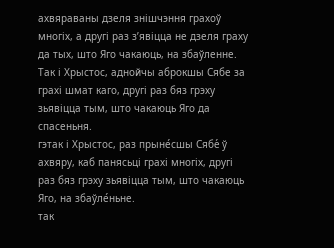ахвяраваны дзеля знішчэння грахоў многіх, а другі раз з’явіцца не дзеля граху да тых, што Яго чакаюць, на збаўленне.
Так і Хрыстос, аднойчы аброкшы Сябе за грахі шмат каго, другі раз бяз грэху зьявіцца тым, што чакаюць Яго да спасеньня.
гэтак і Хрыстос, раз прыне́сшы Сябе́ ў ахвяру, каб панясьці грахі многіх, другі раз бяз грэху зьявіцца тым, што чакаюць Яго, на збаўле́ньне.
так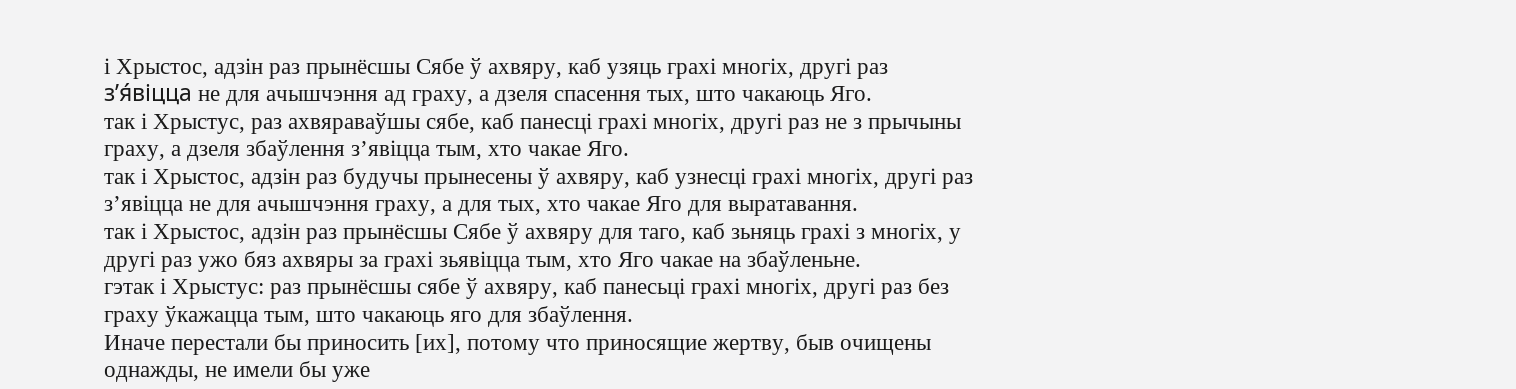і Хрыстос, адзін раз прынёсшы Сябе ў ахвяру, каб узяць грахі многіх, другі раз з’я́віцца не для ачышчэння ад граху, а дзеля спасення тых, што чакаюць Яго.
так і Хрыстус, раз ахвяраваўшы сябе, каб панесці грахі многіх, другі раз не з прычыны граху, а дзеля збаўлення з’явіцца тым, хто чакае Яго.
так і Хрыстос, адзін раз будучы прынесены ў ахвяру, каб узнесці грахі многіх, другі раз з’явіцца не для ачышчэння граху, а для тых, хто чакае Яго для выратавання.
так і Хрыстос, адзін раз прынёсшы Сябе ў ахвяру для таго, каб зьняць грахі з многіх, у другі раз ужо бяз ахвяры за грахі зьявіцца тым, хто Яго чакае на збаўленьне.
гэтак і Хрыстус: раз прынёсшы сябе ў ахвяру, каб панесьці грахі многіх, другі раз без граху ўкажацца тым, што чакаюць яго для збаўлення.
Иначе перестали бы приносить [их], потому что приносящие жертву, быв очищены однажды, не имели бы уже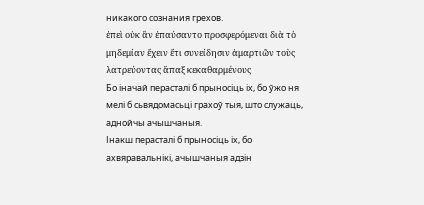никакого сознания грехов.
ἐπεὶ οὐκ ἂν ἐπαύσαντο προσφερόμεναι διὰ τὸ μηδεμίαν ἔχειν ἔτι συνείδησιν ἁμαρτιῶν τοὺς λατρεύοντας ἅπαξ κεκαθαρμένους
Бо іначай перасталі б прыносіць іх, бо ўжо ня мелі б сьвядомасьці грахоў тыя, што служаць, аднойчы ачышчаныя.
Інакш перасталі б прыносіць іх, бо ахвяравальнікі, ачышчаныя адзін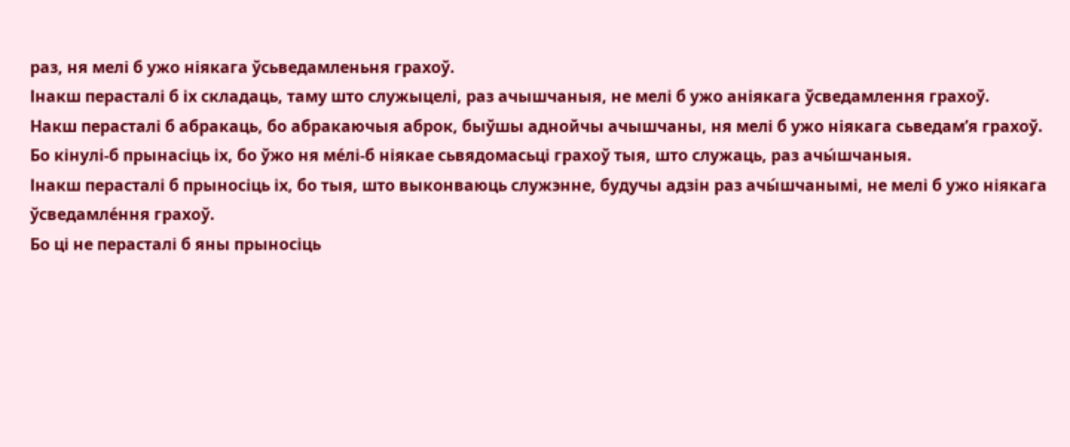раз, ня мелі б ужо ніякага ўсьведамленьня грахоў.
Інакш перасталі б іх складаць, таму што служыцелі, раз ачышчаныя, не мелі б ужо аніякага ўсведамлення грахоў.
Накш перасталі б абракаць, бо абракаючыя аброк, быўшы аднойчы ачышчаны, ня мелі б ужо ніякага сьведам’я грахоў.
Бо кінулі-б прынасіць іх, бо ўжо ня ме́лі-б ніякае сьвядомасьці грахоў тыя, што служаць, раз ачы́шчаныя.
Інакш перасталі б прыносіць іх, бо тыя, што выконваюць служэнне, будучы адзін раз ачы́шчанымі, не мелі б ужо ніякага ўсведамле́ння грахоў.
Бо ці не перасталі б яны прыносіць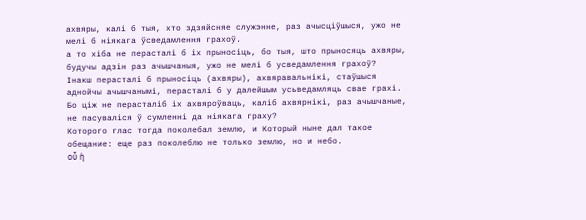ахвяры, калі б тыя, хто здзяйсняе служэнне, раз ачысціўшыся, ужо не мелі б ніякага ўсведамлення грахоў.
а то хіба не перасталі б іх прыносіць, бо тыя, што прыносяць ахвяры, будучы адзін раз ачышчаныя, ужо не мелі б усведамлення грахоў?
Інакш перасталі б прыносіць (ахвяры), ахвяравальнікі, стаўшыся аднойчы ачышчанымі, перасталі б у далейшым усьведамляць свае грахі.
Бо ціж не перасталіб іх ахвяроўваць, каліб ахвярнікі, раз ачышчаные, не пасуваліся ў сумленні да ніякага граху?
Которого глас тогда поколебал землю, и Который ныне дал такое обещание: еще раз поколеблю не только землю, но и небо.
οὗ ἡ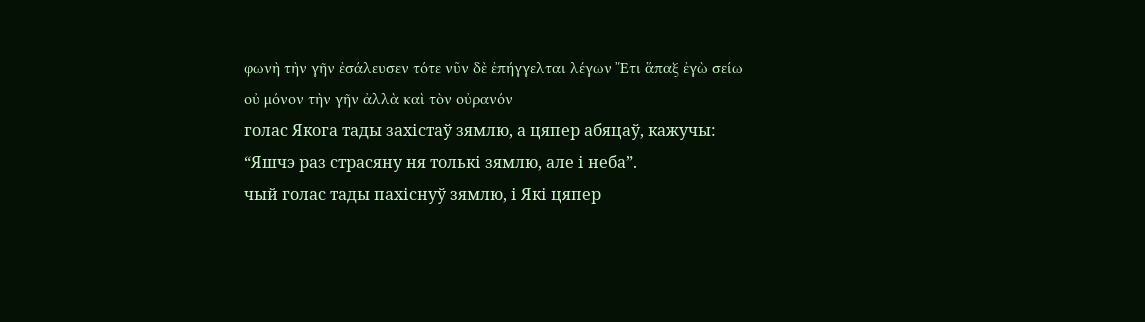φωνὴ τὴν γῆν ἐσάλευσεν τότε νῦν δὲ ἐπήγγελται λέγων Ἔτι ἅπαξ ἐγὼ σείω οὐ μόνον τὴν γῆν ἀλλὰ καὶ τὸν οὐρανόν
голас Якога тады захістаў зямлю, а цяпер абяцаў, кажучы: “Яшчэ раз страсяну ня толькі зямлю, але і неба”.
чый голас тады пахіснуў зямлю, і Які цяпер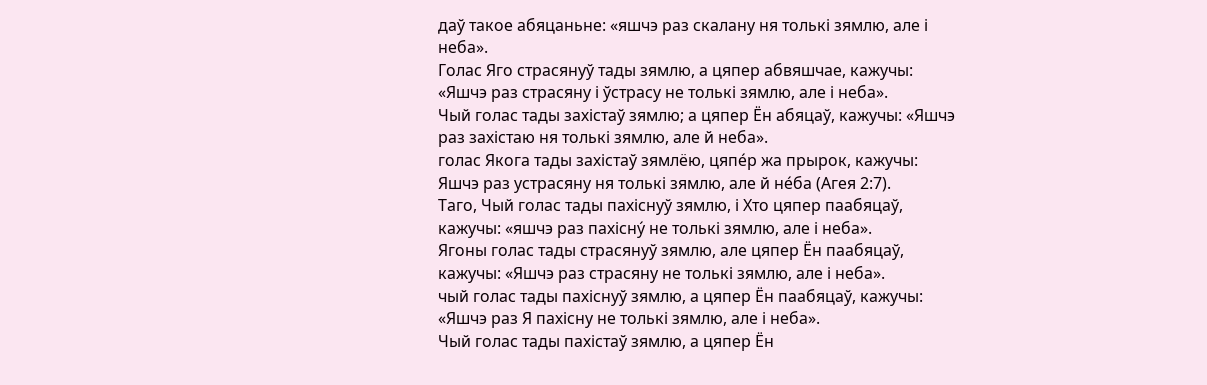даў такое абяцаньне: «яшчэ раз скалану ня толькі зямлю, але і неба».
Голас Яго страсянуў тады зямлю, а цяпер абвяшчае, кажучы: «Яшчэ раз страсяну і ўстрасу не толькі зямлю, але і неба».
Чый голас тады захістаў зямлю; а цяпер Ён абяцаў, кажучы: «Яшчэ раз захістаю ня толькі зямлю, але й неба».
голас Якога тады захістаў зямлёю, цяпе́р жа прырок, кажучы: Яшчэ раз устрасяну ня толькі зямлю, але й не́ба (Агея 2:7).
Таго, Чый голас тады пахіснуў зямлю, і Хто цяпер паабяцаў, кажучы: «яшчэ раз пахісну́ не толькі зямлю, але і неба».
Ягоны голас тады страсянуў зямлю, але цяпер Ён паабяцаў, кажучы: «Яшчэ раз страсяну не толькі зямлю, але і неба».
чый голас тады пахіснуў зямлю, а цяпер Ён паабяцаў, кажучы: «Яшчэ раз Я пахісну не толькі зямлю, але і неба».
Чый голас тады пахістаў зямлю, а цяпер Ён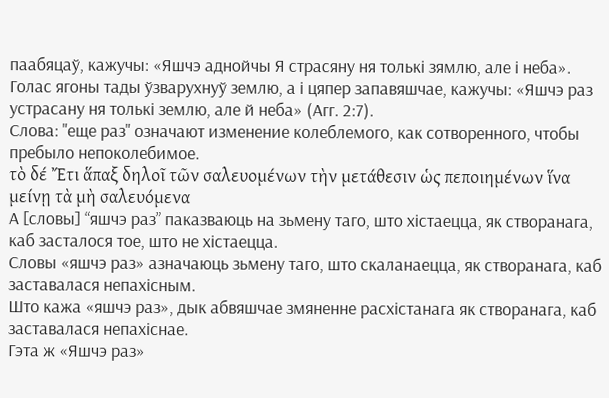паабяцаў, кажучы: «Яшчэ аднойчы Я страсяну ня толькі зямлю, але і неба».
Голас ягоны тады ўзварухнуў землю, а і цяпер запавяшчае, кажучы: «Яшчэ раз устрасану ня толькі землю, але й неба» (Агг. 2:7).
Слова: "еще раз" означают изменение колеблемого, как сотворенного, чтобы пребыло непоколебимое.
τὸ δέ Ἔτι ἅπαξ δηλοῖ τῶν σαλευομένων τὴν μετάθεσιν ὡς πεποιημένων ἵνα μείνῃ τὰ μὴ σαλευόμενα
А [словы] “яшчэ раз” паказваюць на зьмену таго, што хістаецца, як створанага, каб засталося тое, што не хістаецца.
Словы «яшчэ раз» азначаюць зьмену таго, што скаланаецца, як створанага, каб заставалася непахісным.
Што кажа «яшчэ раз», дык абвяшчае змяненне расхістанага як створанага, каб заставалася непахіснае.
Гэта ж «Яшчэ раз»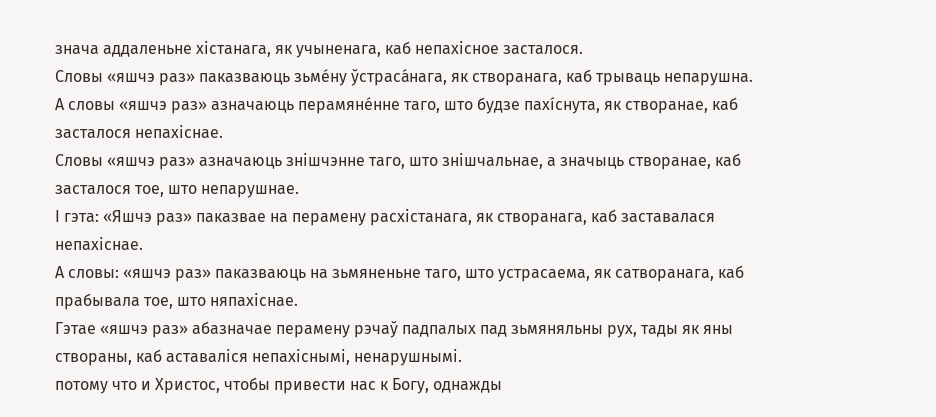знача аддаленьне хістанага, як учыненага, каб непахісное засталося.
Словы «яшчэ раз» паказваюць зьме́ну ўстраса́нага, як створанага, каб трываць непарушна.
А словы «яшчэ раз» азначаюць перамяне́нне таго, што будзе пахíснута, як створанае, каб засталося непахіснае.
Словы «яшчэ раз» азначаюць знішчэнне таго, што знішчальнае, а значыць створанае, каб засталося тое, што непарушнае.
І гэта: «Яшчэ раз» паказвае на перамену расхістанага, як створанага, каб заставалася непахіснае.
А словы: «яшчэ раз» паказваюць на зьмяненьне таго, што устрасаема, як сатворанага, каб прабывала тое, што няпахіснае.
Гэтае «яшчэ раз» абазначае перамену рэчаў падпалых пад зьмяняльны рух, тады як яны створаны, каб аставаліся непахіснымі, ненарушнымі.
потому что и Христос, чтобы привести нас к Богу, однажды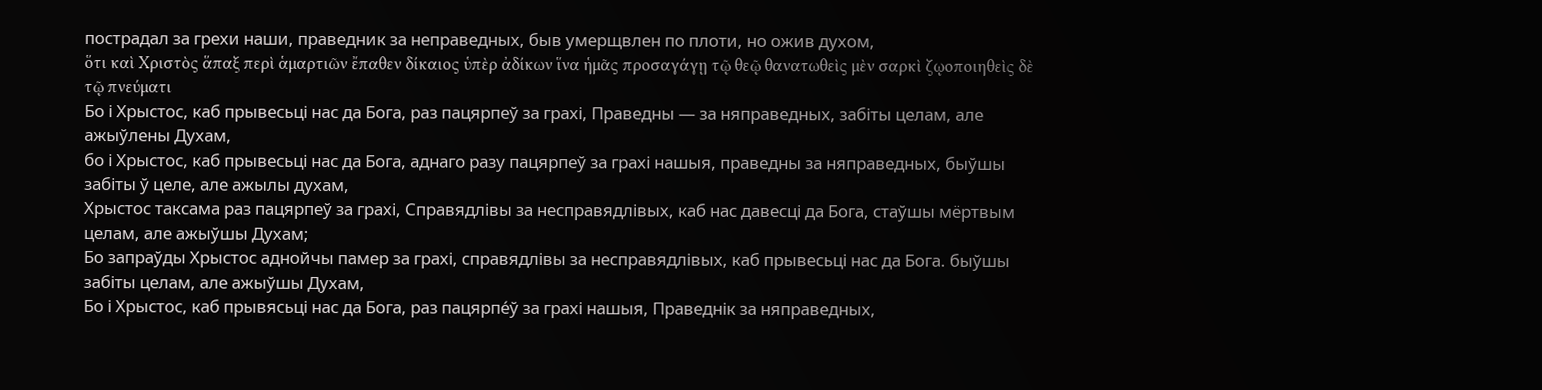пострадал за грехи наши, праведник за неправедных, быв умерщвлен по плоти, но ожив духом,
ὅτι καὶ Χριστὸς ἅπαξ περὶ ἁμαρτιῶν ἔπαθεν δίκαιος ὑπὲρ ἀδίκων ἵνα ἡμᾶς προσαγάγῃ τῷ θεῷ θανατωθεὶς μὲν σαρκὶ ζῳοποιηθεὶς δὲ τῷ πνεύματι
Бо і Хрыстос, каб прывесьці нас да Бога, раз пацярпеў за грахі, Праведны — за няправедных, забіты целам, але ажыўлены Духам,
бо і Хрыстос, каб прывесьці нас да Бога, аднаго разу пацярпеў за грахі нашыя, праведны за няправедных, быўшы забіты ў целе, але ажылы духам,
Хрыстос таксама раз пацярпеў за грахі, Справядлівы за несправядлівых, каб нас давесці да Бога, стаўшы мёртвым целам, але ажыўшы Духам;
Бо запраўды Хрыстос аднойчы памер за грахі, справядлівы за несправядлівых, каб прывесьці нас да Бога. быўшы забіты целам, але ажыўшы Духам,
Бо і Хрыстос, каб прывясьці нас да Бога, раз пацярпе́ў за грахі нашыя, Праведнік за няправедных,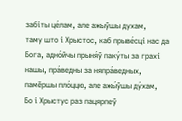забіты це́лам, але ажыўшы духам,
таму што і Хрыстос, каб прыве́сці нас да Бога, адно́йчы прыня́ў паку́ты за грахí нашы, пра́ведны за няпра́ведных, памёршы пло́ццю, але ажы́ўшы ду́хам,
Бо і Хрыстус раз пацярпеў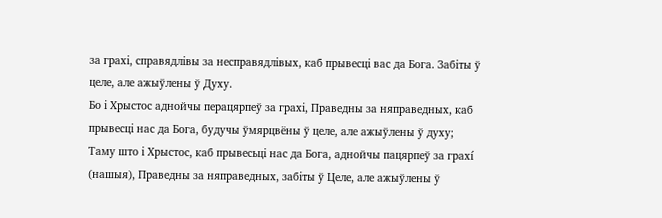за грахі, справядлівы за несправядлівых, каб прывесці вас да Бога. Забіты ў целе, але ажыўлены ў Духу.
Бо і Хрыстос аднойчы перацярпеў за грахі, Праведны за няправедных, каб прывесці нас да Бога, будучы ўмярцвёны ў целе, але ажыўлены ў духу;
Таму што і Хрыстос, каб прывесьці нас да Бога, аднойчы пацярпеў за грахí (нашыя), Праведны за няправедных, забіты ў Целе, але ажыўлены ў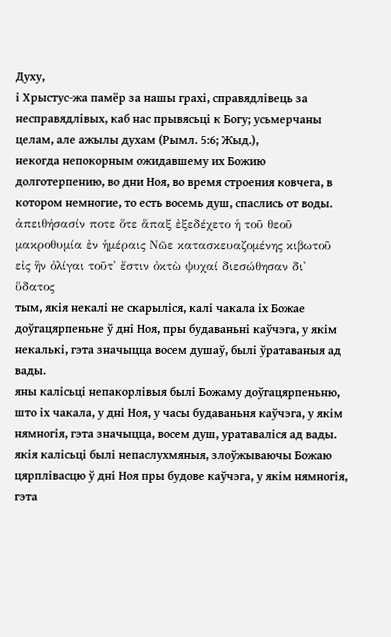Духу,
і Хрыстус-жа памёр за нашы грахі, справядлівець за несправядлівых, каб нас прывясьці к Богу; усьмерчаны целам, але ажылы духам (Рымл. 5:6; Жыд.),
некогда непокорным ожидавшему их Божию долготерпению, во дни Ноя, во время строения ковчега, в котором немногие, то есть восемь душ, спаслись от воды.
ἀπειθήσασίν ποτε ὅτε ἅπαξ ἐξεδέχετο ἡ τοῦ θεοῦ μακροθυμία ἐν ἡμέραις Νῶε κατασκευαζομένης κιβωτοῦ εἰς ἣν ὀλίγαι τοῦτ' ἔστιν ὀκτὼ ψυχαί διεσώθησαν δι' ὕδατος
тым, якія некалі не скарыліся, калі чакала іх Божае доўгацярпеньне ў дні Ноя, пры будаваньні каўчэга, у якім некалькі, гэта значыцца восем душаў, былі ўратаваныя ад вады.
яны калісьці непакорлівыя былі Божаму доўгацярпеньню, што іх чакала, у дні Ноя, у часы будаваньня каўчэга, у якім нямногія, гэта значыцца, восем душ, уратаваліся ад вады.
якія калісьці былі непаслухмяныя, злоўжываючы Божаю цярплівасцю ў дні Ноя пры будове каўчэга, у якім нямногія, гэта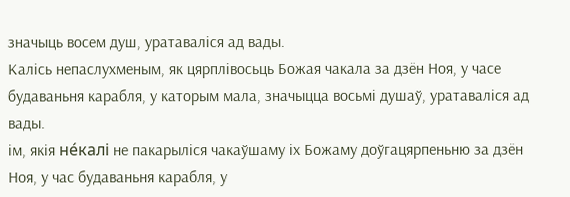значыць восем душ, уратаваліся ад вады.
Калісь непаслухменым, як цярплівосьць Божая чакала за дзён Ноя, у часе будаваньня карабля, у каторым мала, значыцца восьмі душаў, уратаваліся ад вады.
ім, якія не́калі не пакарыліся чакаўшаму іх Божаму доўгацярпеньню за дзён Ноя, у час будаваньня карабля, у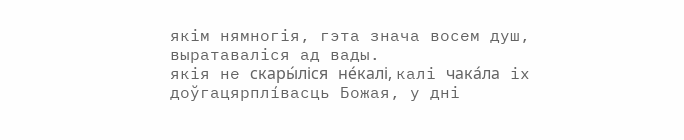якім нямногія, гэта знача восем душ, выратаваліся ад вады.
якія не скары́ліся не́калі, калі чака́ла іх доўгацярплíвасць Божая, у дні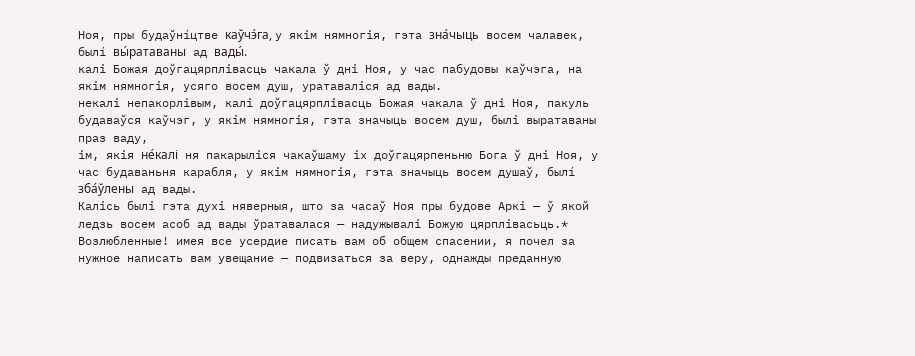Ноя, пры будаўнíцтве каўчэ́га, у якім нямногія, гэта зна́чыць восем чалавек, былí вы́ратаваны ад вады́.
калі Божая доўгацярплівасць чакала ў дні Ноя, у час пабудовы каўчэга, на якім нямногія, усяго восем душ, уратаваліся ад вады.
некалі непакорлівым, калі доўгацярплівасць Божая чакала ў дні Ноя, пакуль будаваўся каўчэг, у якім нямногія, гэта значыць восем душ, былі выратаваны праз ваду,
ім, якія не́калі ня пакарыліся чакаўшаму іх доўгацярпеньню Бога ў дні Ноя, у час будаваньня карабля, у якім нямногія, гэта значыць восем душаў, былí зба́ўлены ад вады.
Калісь былі гэта духі няверныя, што за часаў Ноя пры будове Аркі — ў якой ледзь восем асоб ад вады ўратавалася — надужывалі Божую цярплівасьць.*
Возлюбленные! имея все усердие писать вам об общем спасении, я почел за нужное написать вам увещание — подвизаться за веру, однажды преданную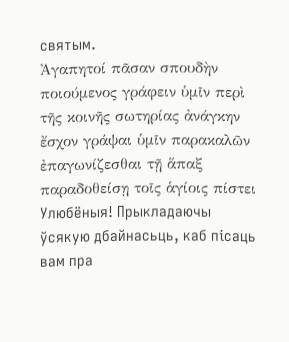святым.
Ἀγαπητοί πᾶσαν σπουδὴν ποιούμενος γράφειν ὑμῖν περὶ τῆς κοινῆς σωτηρίας ἀνάγκην ἔσχον γράψαι ὑμῖν παρακαλῶν ἐπαγωνίζεσθαι τῇ ἅπαξ παραδοθείσῃ τοῖς ἁγίοις πίστει
Улюбёныя! Прыкладаючы ўсякую дбайнасьць, каб пісаць вам пра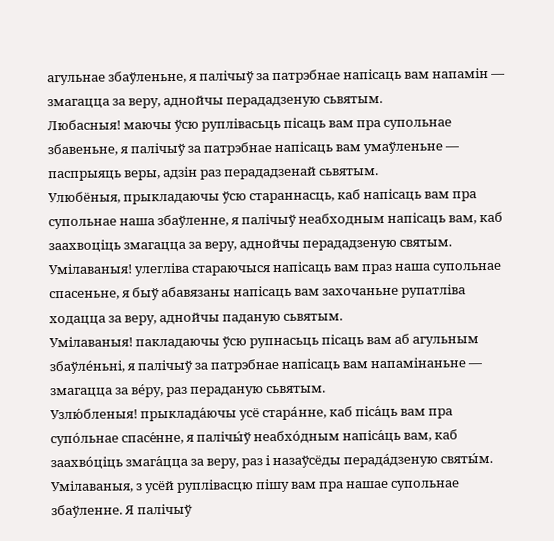агульнае збаўленьне, я палічыў за патрэбнае напісаць вам напамін — змагацца за веру, аднойчы перададзеную сьвятым.
Любасныя! маючы ўсю руплівасьць пісаць вам пра супольнае збавеньне, я палічыў за патрэбнае напісаць вам умаўленьне — паспрыяць веры, адзін раз перададзенай сьвятым.
Улюбёныя, прыкладаючы ўсю стараннасць, каб напісаць вам пра супольнае наша збаўленне, я палічыў неабходным напісаць вам, каб заахвоціць змагацца за веру, аднойчы перададзеную святым.
Умілаваныя! улегліва стараючыся напісаць вам праз наша супольнае спасеньне, я быў абавязаны напісаць вам захочаньне рупатліва ходацца за веру, аднойчы паданую сьвятым.
Умілаваныя! пакладаючы ўсю рупнасьць пісаць вам аб агульным збаўле́ньні, я палічыў за патрэбнае напісаць вам напамінаньне — змагацца за ве́ру, раз пераданую сьвятым.
Узлю́бленыя! прыклада́ючы усё стара́нне, каб піса́ць вам пра супо́льнае спасе́нне, я палічы́ў неабхо́дным напіса́ць вам, каб заахво́ціць змага́цца за веру, раз і назаўсёды перада́дзеную святы́м.
Умілаваныя, з усёй руплівасцю пішу вам пра нашае супольнае збаўленне. Я палічыў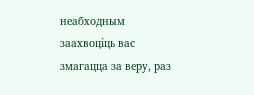неабходным заахвоціць вас змагацца за веру, раз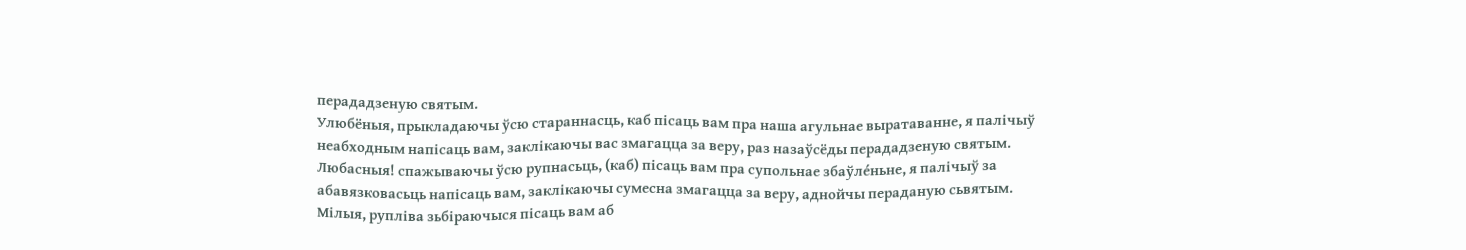перададзеную святым.
Улюбёныя, прыкладаючы ўсю стараннасць, каб пісаць вам пра наша агульнае выратаванне, я палічыў неабходным напісаць вам, заклікаючы вас змагацца за веру, раз назаўсёды перададзеную святым.
Любасныя! спажываючы ўсю рупнасьць, (каб) пісаць вам пра супольнае збаўле́ньне, я палічыў за абавязковасьць напісаць вам, заклікаючы сумесна змагацца за веру, аднойчы пераданую сьвятым.
Мілыя, рупліва зьбіраючыся пісаць вам аб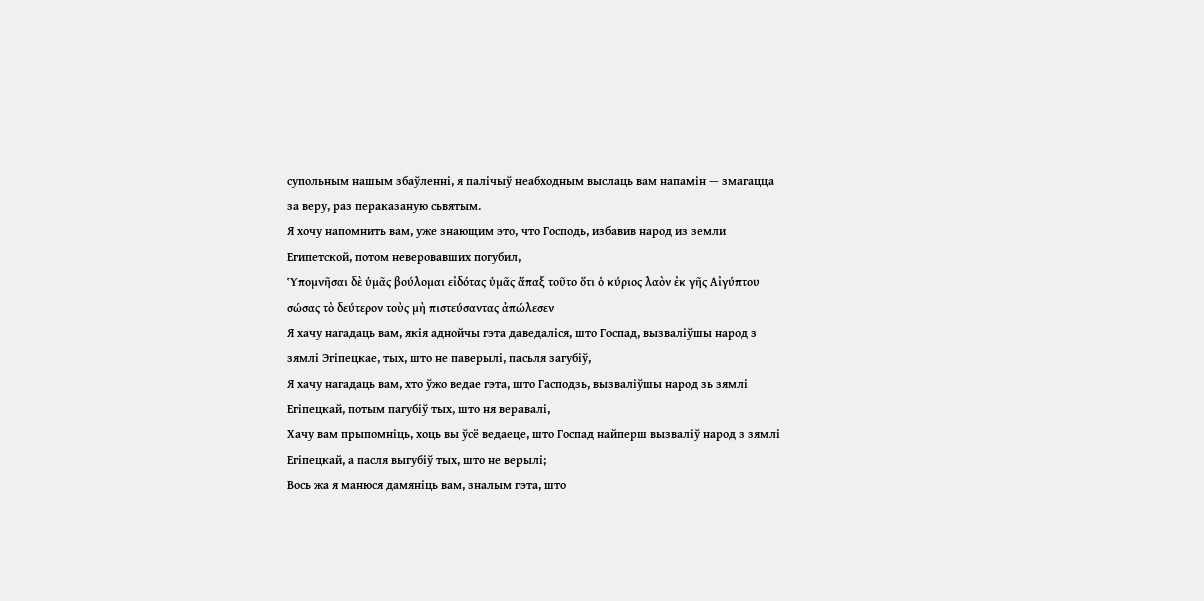супольным нашым збаўленні, я палічыў неабходным выслаць вам напамін — змагацца за веру, раз пераказаную сьвятым.
Я хочу напомнить вам, уже знающим это, что Господь, избавив народ из земли Египетской, потом неверовавших погубил,
Ὑπομνῆσαι δὲ ὑμᾶς βούλομαι εἰδότας ὑμᾶς ἅπαξ τοῦτο ὅτι ὁ κύριος λαὸν ἐκ γῆς Αἰγύπτου σώσας τὸ δεύτερον τοὺς μὴ πιστεύσαντας ἀπώλεσεν
Я хачу нагадаць вам, якія аднойчы гэта даведаліся, што Госпад, вызваліўшы народ з зямлі Эгіпецкае, тых, што не паверылі, пасьля загубіў,
Я хачу нагадаць вам, хто ўжо ведае гэта, што Гасподзь, вызваліўшы народ зь зямлі Егіпецкай, потым пагубіў тых, што ня веравалі,
Хачу вам прыпомніць, хоць вы ўсё ведаеце, што Госпад найперш вызваліў народ з зямлі Егіпецкай, а пасля выгубіў тых, што не верылі;
Вось жа я манюся дамяніць вам, зналым гэта, што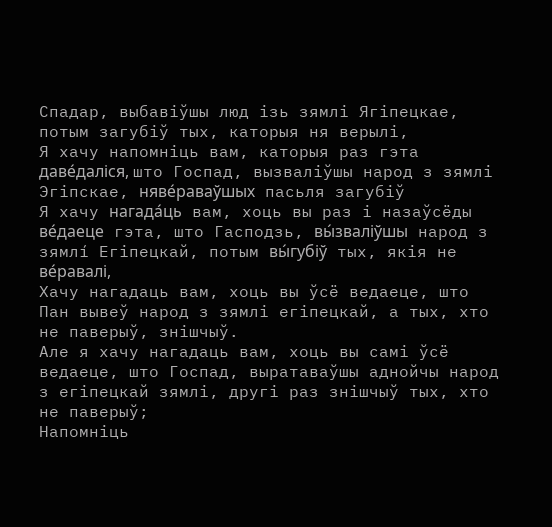Спадар, выбавіўшы люд ізь зямлі Ягіпецкае, потым загубіў тых, каторыя ня верылі,
Я хачу напомніць вам, каторыя раз гэта даве́даліся, што Госпад, вызваліўшы народ з зямлі Эгіпскае, няве́раваўшых пасьля загубіў
Я хачу нагада́ць вам, хоць вы раз і назаўсёды ве́даеце гэта, што Гасподзь, вы́зваліўшы народ з зямлí Егіпецкай, потым вы́губіў тых, якія не ве́равалі,
Хачу нагадаць вам, хоць вы ўсё ведаеце, што Пан вывеў народ з зямлі егіпецкай, а тых, хто не паверыў, знішчыў.
Але я хачу нагадаць вам, хоць вы самі ўсё ведаеце, што Госпад, выратаваўшы аднойчы народ з егіпецкай зямлі, другі раз знішчыў тых, хто не паверыў;
Напомніць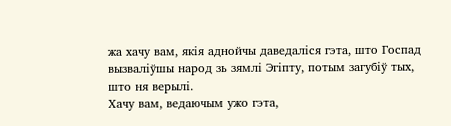жа хачу вам, якія аднойчы даведаліся гэта, што Госпад вызваліўшы народ зь зямлі Эгіпту, потым загубіў тых, што ня верылі.
Хачу вам, ведаючым ужо гэта,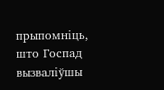прыпомніць, што Госпад вызваліўшы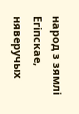народ з зямлі Егіпскае, няверучых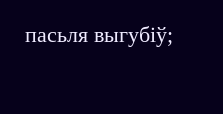пасьля выгубіў;